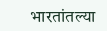भारतांतल्या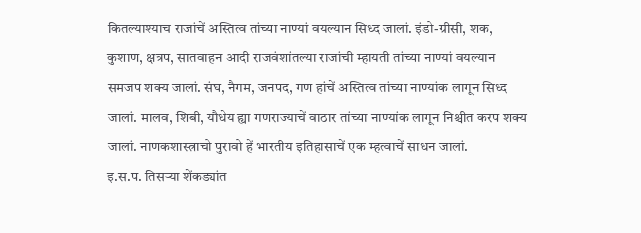कितल्याश्याच राजांचें अस्तित्व तांच्या नाण्यां वयल्यान सिध्द जालां. इंडो-ग्रीसी, शक, कुशाण, क्षत्रप, सातवाहन आदी राजवंशांतल्या राजांची म्हायती तांच्या नाण्यां वयल्यान समजप शक्य जालां. संघ, नैगम, जनपद, गण हांचें अस्तित्व तांच्या नाण्यांक लागून सिध्द जालां. मालव, शिबी, यौधेय ह्या गणराज्याचें वाठार तांच्या नाण्यांक लागून निश्चीत करप शक्य जालां. नाणकशास्त्राचो पुरावो हें भारतीय इतिहासाचें एक म्हत्वाचें साधन जालां.
इ.स.प. तिसऱ्या शेंकड्यांत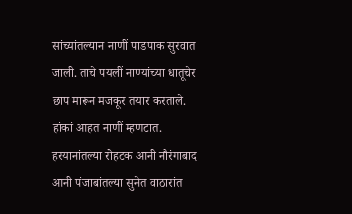सांच्यांतल्यान नाणीं पाडपाक सुरवात जाली. ताचे पयलीं नाण्यांच्या धातूचेर छाप मारून मजकूर तयार करताले. हांकां आहत नाणीं म्हणटात. हरयानांतल्या रोहटक आनी नौरंगाबाद आनी पंजाबांतल्या सुनेत वाठारांत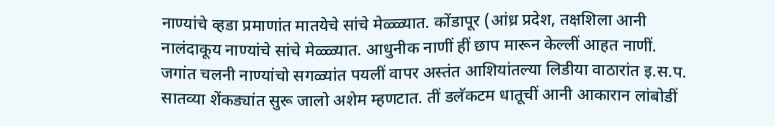नाण्यांचे व्हडा प्रमाणांत मातयेचे सांचे मेळ्ळ्यात. कोंडापूर (आंध्र प्रदेश, तक्षशिला आनी नालंदाकूय नाण्यांचे सांचे मेळ्ळ्यात. आधुनीक नाणीं हीं छाप मारून केल्लीं आहत नाणीं.
जगांत चलनी नाण्यांचो सगळ्यांत पयलीं वापर अस्तंत आशियांतल्या लिडीया वाठारांत इ.स.प. सातव्या शेंकड्यांत सुरू जालो अशेम म्हणटात. तीं डलॅकटम धातूचीं आनी आकारान लांबोडीं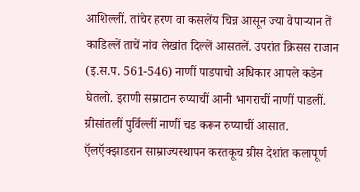आशिल्लीं. तांचेर हरण वा कसलेंय चिन्न आसून ज्या वेपाऱ्यान तें काडिल्लें ताचें नांव लेखांत दिल्लें आसतलें. उपरांत क्रिसस राजान (इ.स.प. 561-546) नाणीं पाडपाचो अधिकार आपले कडेन घेतलो. इराणी सम्राटान रुप्याचीं आनी भागराचीं नाणीं पाडलीं. ग्रीसांतलीं पुर्विल्लीं नाणीं चड करून रुप्याचीं आसात. ऍलऍक्झाडरान साम्राज्यस्थापन करतकूच ग्रीस देशांत कलापूर्ण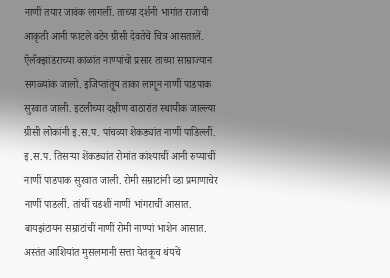नाणीं तयार जावंक लागलीं. ताच्या दर्शनी भागांत राजाची आकृती आनी फाटले वटेन ग्रीसी देवतेचें चित्र आसतालें. ऍलॅक्झांडराच्या काळांत नाण्यांचो प्रसार ताच्या साम्राज्यान सगळ्यांक जालो. इजिप्तांतूय ताका लागून नाणीं पाडपाक सुरवात जाली. इटलीच्या दक्षीण वाठारांत स्थायीक जाल्ल्या ग्रीसी लोकांनी इ.स.प. पांचव्या शेकड्यांत नाणीं पाडिल्लीं. इ.स.प. तिसऱ्या शेंकड्यांत रोमांत कांश्याचीं आनी रुप्याचीं नाणीं पाडपाक सुरवात जाली. रोमी सम्राटांनी व्डा प्रमाणाचेर नाणीं पाडलीं. तांचीं चडशीं नाणीं भांगराचीं आसात. बायझंटायन सम्राटांचीं नाणीं रोमी नाण्यां भाशेन आसात.
अस्तंत आशियांत मुसलमानी सत्ता येतकूच थंयचें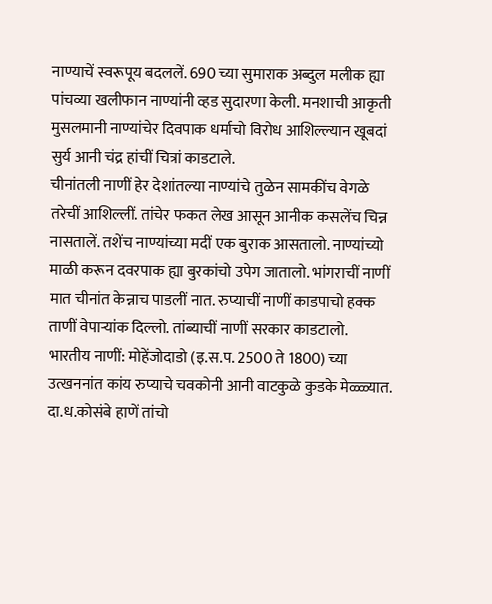नाण्याचें स्वरूपूय बदललें. 690 च्या सुमाराक अब्दुल मलीक ह्या पांचव्या खलीफान नाण्यांनी व्हड सुदारणा केली. मनशाची आकृती मुसलमानी नाण्यांचेर दिवपाक धर्माचो विरोध आशिल्ल्यान खूबदां सुर्य आनी चंद्र हांचीं चित्रां काडटाले.
चीनांतली नाणीं हेर देशांतल्या नाण्यांचे तुळेन सामकींच वेगळे तरेचीं आशिल्लीं. तांचेर फकत लेख आसून आनीक कसलेंच चिन्न नासतालें. तशेंच नाण्यांच्या मदीं एक बुराक आसतालो. नाण्यांच्यो माळी करून दवरपाक ह्या बुरकांचो उपेग जातालो. भांगराचीं नाणीं मात चीनांत केन्नाच पाडलीं नात. रुप्याचीं नाणीं काडपाचो हक्क ताणीं वेपाऱ्यांक दिल्लो. तांब्याचीं नाणीं सरकार काडटालो.
भारतीय नाणीं: मोहेंजोदाडो (इ.स.प. 2500 ते 1800) च्या उत्खननांत कांय रुप्याचे चवकोनी आनी वाटकुळे कुडके मेळ्ळ्यात. दा.ध.कोसंबे हाणें तांचो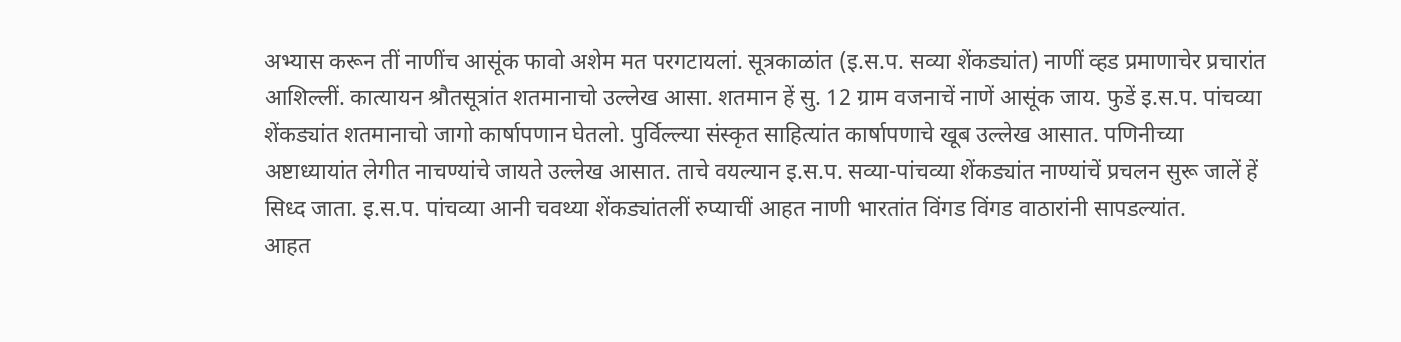अभ्यास करून तीं नाणींच आसूंक फावो अशेम मत परगटायलां. सूत्रकाळांत (इ.स.प. सव्या शेंकड्यांत) नाणीं व्हड प्रमाणाचेर प्रचारांत आशिल्लीं. कात्यायन श्रौतसूत्रांत शतमानाचो उल्लेख आसा. शतमान हें सु. 12 ग्राम वजनाचें नाणें आसूंक जाय. फुडें इ.स.प. पांचव्या शेंकड्यांत शतमानाचो जागो कार्षापणान घेतलो. पुर्विल्ल्या संस्कृत साहित्यांत कार्षापणाचे खूब उल्लेख आसात. पणिनीच्या अष्टाध्यायांत लेगीत नाचण्यांचे जायते उल्लेख आसात. ताचे वयल्यान इ.स.प. सव्या-पांचव्या शेंकड्यांत नाण्यांचें प्रचलन सुरू जालें हें सिध्द जाता. इ.स.प. पांचव्या आनी चवथ्या शेंकड्यांतलीं रुप्याचीं आहत नाणी भारतांत विंगड विंगड वाठारांनी सापडल्यांत.
आहत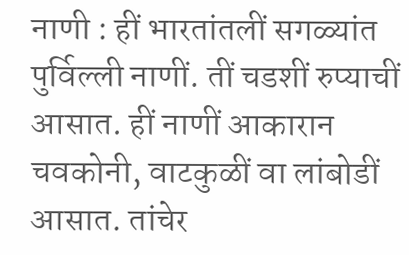नाणी : हीं भारतांतलीं सगळ्यांत पुर्विल्ली नाणीं. तीं चडशीं रुप्याचीं आसात. हीं नाणीं आकारान चवकोनी, वाटकुळीं वा लांबोडीं आसात. तांचेर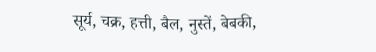सूर्य, चक्र, हत्ती, बैल, नुस्तें, बेबकी,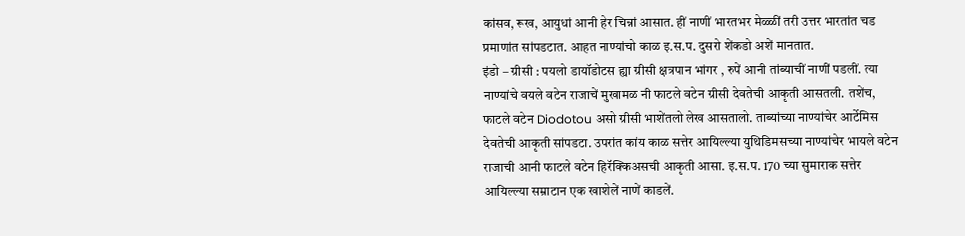कांसव, रूख, आयुधां आनी हेर चिन्नां आसात. हीं नाणीं भारतभर मेळ्ळीं तरी उत्तर भारतांत चड प्रमाणांत सांपडटात. आहत नाण्यांचो काळ इ.स.प. दुसरो शेंकडो अशें मानतात.
इंडो – ग्रीसी : पयलो डायॉडोटस ह्या ग्रीसी क्षत्रपान भांगर , रुपें आनी तांब्याचीं नाणीं पडलीं. त्या नाण्यांचे वयले वटेन राजाचें मुखामळ नी फाटले वटेन ग्रीसी देवतेची आकृती आसतली. तशेंच, फाटले वटेन Diodotou असो ग्रीसी भाशेंतलो लेख आसतालो. ताब्यांच्या नाण्यांचेर आर्टेमिस देवतेची आकृती सांपडटा. उपरांत कांय काळ सत्तेर आयिल्ल्या युथिडिमसच्या नाण्यांचेर भायले वटेन राजाची आनी फाटले वटेन हिरॅक्किअसची आकृती आसा. इ.स.प. 170 च्या सुमाराक सत्तेर आयिल्ल्या सम्राटान एक खाशेलें नाणें काडलें.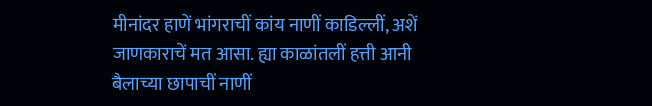मीनांदर हाणें भांगराचीं कांय नाणीं काडिल्लीं, अशें जाणकाराचें मत आसा. ह्या काळांतलीं हत्ती आनी बैलाच्या छापाचीं नाणीं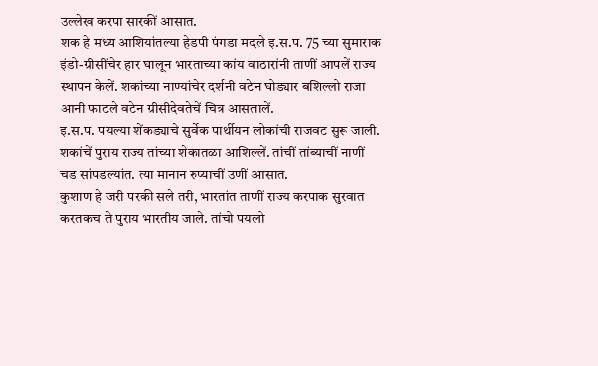उल्लेख करपा सारकीं आसात.
शक हे मध्य आशियांतल्या हेडपी पंगडा मदले इ.स.प. 75 च्या सुमाराक इंडो-ग्रीसींचेर हार घालून भारताच्या कांय वाठारांनी ताणीं आपलें राज्य स्थापन केलें. शकांच्या नाण्यांचेर दर्शनी वटेन घोड्यार बशिल्लो राजा आनी फाटले वटेन ग्रीसीदेवतेचें चित्र आसतालें.
इ.स.प. पयल्या शेंकड्याचे सुर्वेक पार्थीयन लोकांची राजवट सुरू जाली. शकांचें पुराय राज्य तांच्या शेकातळा आशिल्लें. तांचीं तांब्याचीं नाणीं चड सांपडल्यांत. त्या मानान रुप्याचीं उणीं आसात.
कुशाण हे जरी परकी सले तरी, भारतांत ताणीं राज्य करपाक सुरवात करतकच ते पुराय भारतीय जाले. तांचो पयलो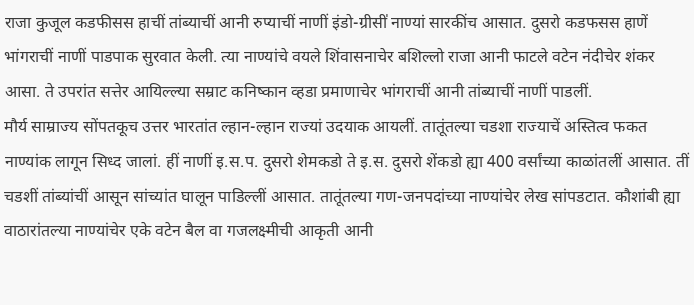राजा कुजूल कडफीसस हाचीं तांब्याचीं आनी रुप्याचीं नाणीं इंडो-ग्रीसी॑ नाण्यां सारकींच आसात. दुसरो कडफसस हाणें भांगराचीं नाणीं पाडपाक सुरवात केली. त्या नाण्यांचे वयले शिंवासनाचेर बशिल्लो राजा आनी फाटले वटेन नंदीचेर शंकर आसा. ते उपरांत सत्तेर आयिल्ल्या सम्राट कनिष्कान व्हडा प्रमाणाचेर भांगराचीं आनी तांब्याचीं नाणीं पाडलीं.
मौर्य साम्राज्य सोंपतकूच उत्तर भारतांत ल्हान-ल्हान राज्यां उदयाक आयलीं. तातूंतल्या चडशा राज्याचें अस्तित्व फकत नाण्यांक लागून सिध्द जालां. हीं नाणीं इ.स.प. दुसरो शेमकडो ते इ.स. दुसरो शेंकडो ह्या 400 वर्सांच्या काळांतलीं आसात. तीं चडशीं तांब्यांचीं आसून सांच्यांत घालून पाडिल्लीं आसात. तातूंतल्या गण-जनपदांच्या नाण्यांचेर लेख सांपडटात. कौशांबी ह्या वाठारांतल्या नाण्यांचेर एके वटेन बैल वा गजलक्ष्मीची आकृती आनी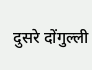दुसरे दोंगुल्ली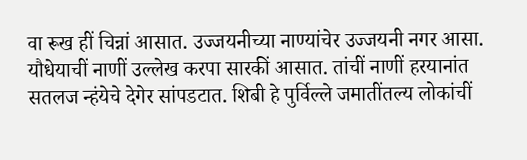वा रूख हीं चिन्नां आसात. उज्जयनीच्या नाण्यांचेर उज्जयनी नगर आसा. यौधेयाचीं नाणीं उल्लेख करपा सारकीं आसात. तांचीं नाणीं हरयानांत सतलज न्हंयेचे देगेर सांपडटात. शिबी हे पुर्विल्ले जमातींतल्य लोकांचीं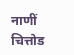नाणीं चित्तोड